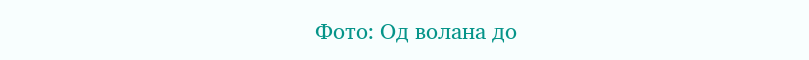Фото: Од волана до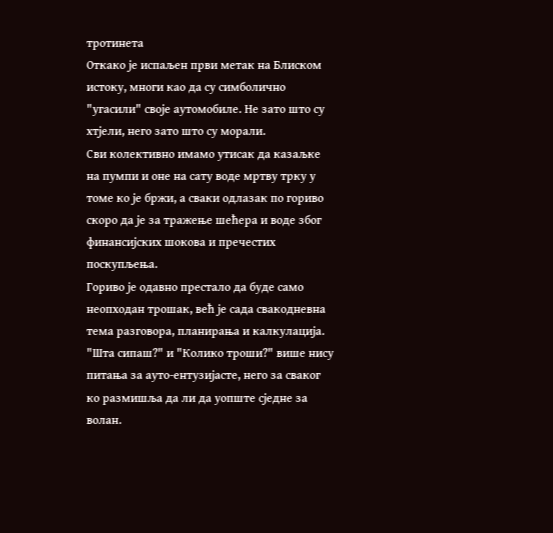тротинета
Откако је испаљен први метак на Блиском истоку, многи као да су симболично "угасили" своје аутомобиле. Не зато што су хтјели, него зато што су морали.
Сви колективно имамо утисак да казаљке на пумпи и оне на сату воде мртву трку у томе ко је бржи, а сваки одлазак по гориво скоро да је за тражење шећера и воде због финансијских шокова и пречестих поскупљења.
Гориво је одавно престало да буде само неопходан трошак, већ је сада свакодневна тема разговора, планирања и калкулација. "Шта сипаш?" и "Колико троши?" више нису питања за ауто-ентузијасте, него за сваког ко размишља да ли да уопште сједне за волан.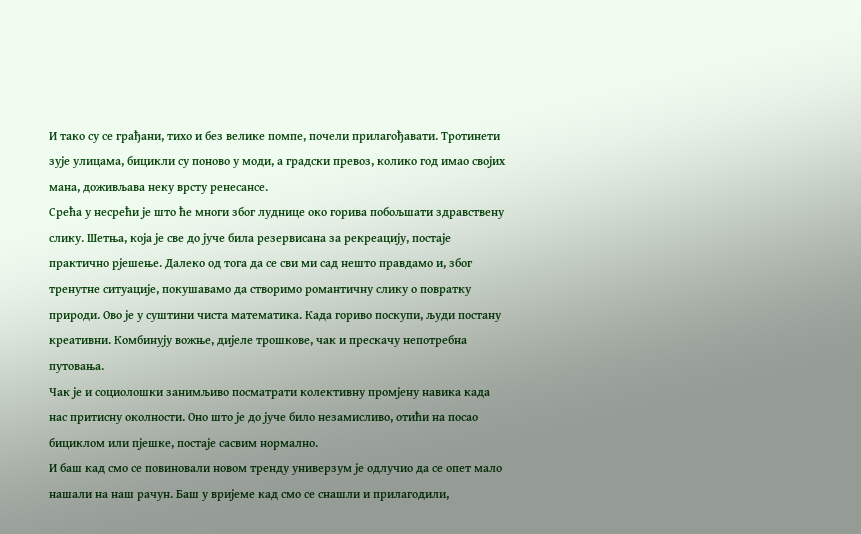И тако су се грађани, тихо и без велике помпе, почели прилагођавати. Тротинети зује улицама, бицикли су поново у моди, а градски превоз, колико год имао својих мана, доживљава неку врсту ренесансе.
Срећа у несрећи је што ће многи због луднице око горива побољшати здравствену слику. Шетња, која је све до јуче била резервисана за рекреацију, постаје практично рјешење. Далеко од тога да се сви ми сад нешто правдамо и, због тренутне ситуације, покушавамо да створимо романтичну слику о повратку природи. Ово је у суштини чиста математика. Када гориво поскупи, људи постану креативни. Комбинују вожње, дијеле трошкове, чак и прескачу непотребна путовања.
Чак је и социолошки занимљиво посматрати колективну промјену навика када нас притисну околности. Оно што је до јуче било незамисливо, отићи на посао бициклом или пјешке, постаје сасвим нормално.
И баш кад смо се повиновали новом тренду универзум је одлучио да се опет мало нашали на наш рачун. Баш у вријеме кад смо се снашли и прилагодили,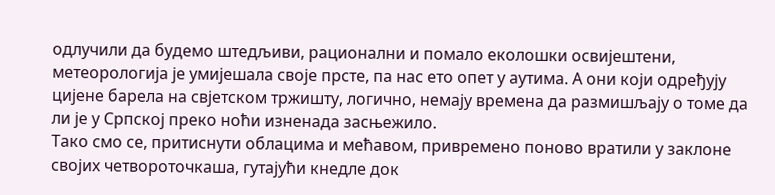одлучили да будемо штедљиви, рационални и помало еколошки освијештени, метеорологија је умијешала своје прсте, па нас ето опет у аутима. А они који одређују цијене барела на свјетском тржишту, логично, немају времена да размишљају о томе да ли је у Српској преко ноћи изненада засњежило.
Тако смо се, притиснути облацима и мећавом, привремено поново вратили у заклоне својих четвороточкаша, гутајући кнедле док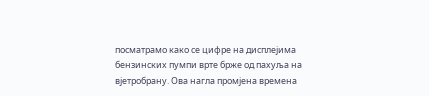посматрамо како се цифре на дисплејима бензинских пумпи врте брже од пахуља на вјетробрану. Ова нагла промјена времена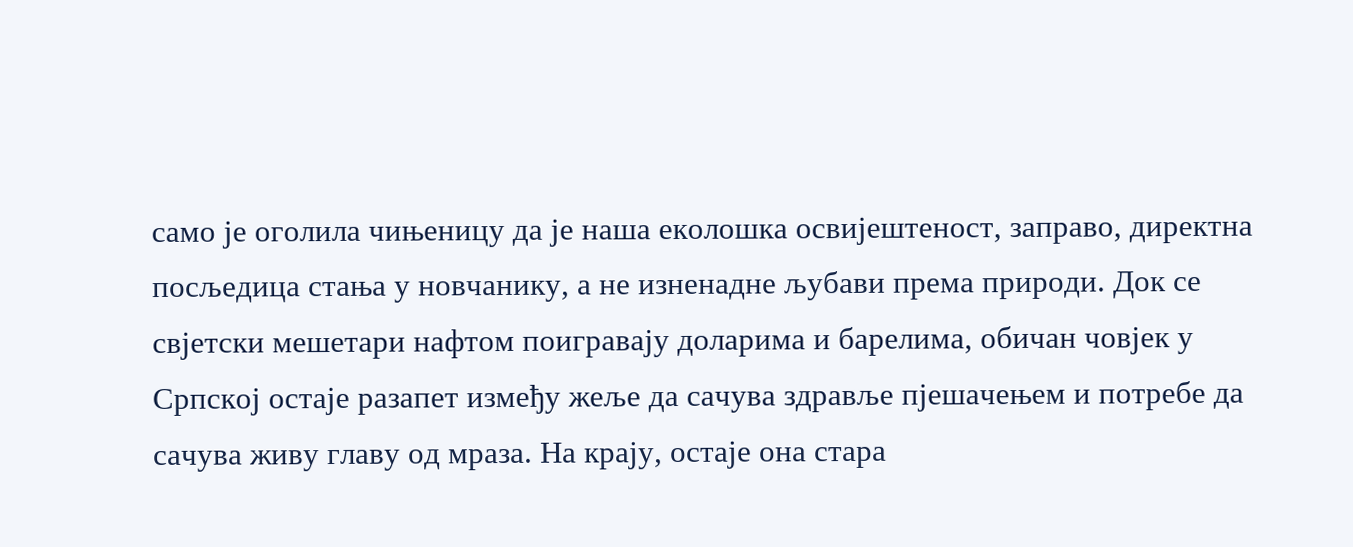само је оголила чињеницу да је наша еколошка освијештеност, заправо, директна посљедица стања у новчанику, а не изненадне љубави према природи. Док се свјетски мешетари нафтом поигравају доларима и барелима, обичан човјек у Српској остаје разапет између жеље да сачува здравље пјешачењем и потребе да сачува живу главу од мраза. На крају, остаје она стара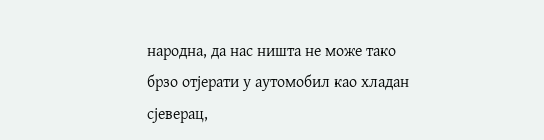народна, да нас ништа не може тако брзо отјерати у аутомобил као хладан сјеверац,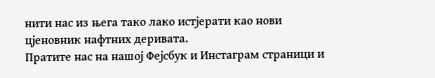нити нас из њега тако лако истјерати као нови цјеновник нафтних деривата.
Пратите нас на нашој Фејсбук и Инстаграм страници и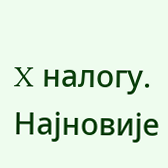X налогу.
Најновије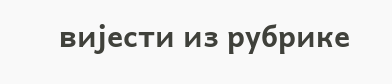вијести из рубрике